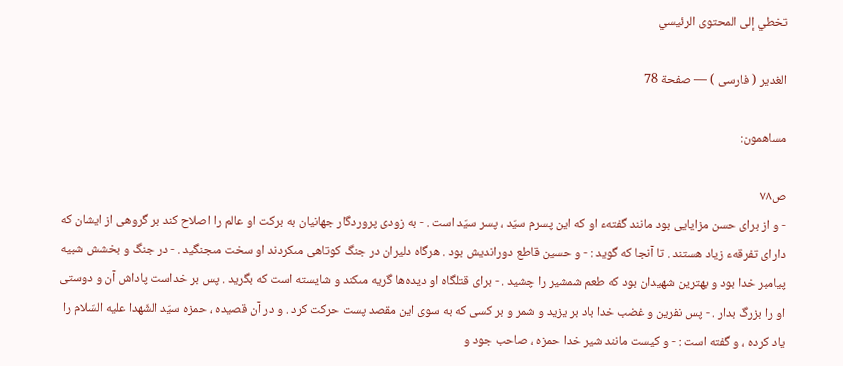تخطي إلى المحتوى الرئيسي

الغدير ( فارسى ) — صفحة 78

مساهمون:

ص٧٨
- و از براى حسن مزايايى بود مانند گفتهء او كه اين پسرم سيّد ، پسر سيّد است . - به زودى پروردگار جهانيان به بركت او عالم را اصلاح كند بر گروهى از ايشان كه داراى تفرقهء زياد هستند . تا آنجا كه گويد : - و حسين قاطع دورانديش بود . هرگاه دليران در جنگ كوتاهى مىكردند او سخت مىجنگيد . - در جنگ و بخشش شبيه پيامبر خدا بود و بهترين شهيدان بود كه طعم شمشير را چشيد . - براى قتلگاه او ديده‌ها گريه مىكند و شايسته است كه بگريد . پس بر خداست پاداش آن و دوستى او را بزرگ بدار . - پس نفرين و غضب خدا باد بر يزيد و شمر و بر كسى كه به سوى اين مقصد پست حركت كرد . و در آن قصيده ، حمزه سيّد الشّهدا عليه السّلام را ياد كرده ، و گفته است : - و كيست مانند شير خدا حمزه ، صاحب جود و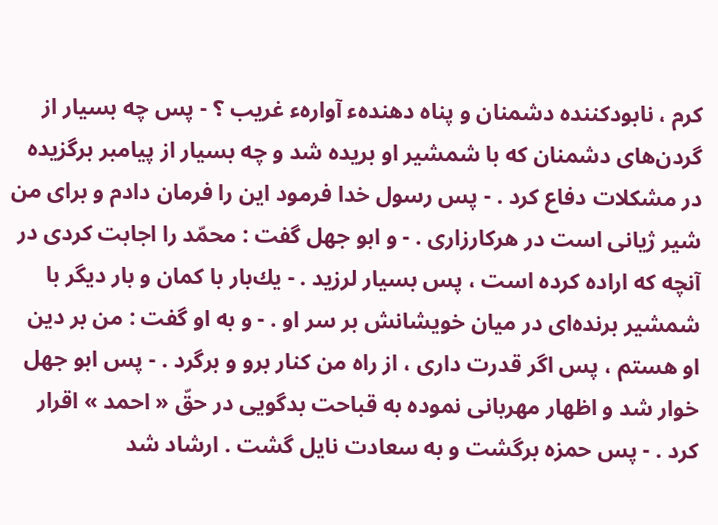كرم ، نابودكننده دشمنان و پناه دهندهء آوارهء غريب ؟ - پس چه بسيار از گردن‌هاى دشمنان كه با شمشير او بريده شد و چه بسيار از پيامبر برگزيده در مشكلات دفاع كرد . - پس رسول خدا فرمود اين را فرمان دادم و براى من شير ژيانى است در هركارزارى . - و ابو جهل گفت : محمّد را اجابت كردى در آنچه كه اراده كرده است ، پس بسيار لرزيد . - يك‌بار با كمان و بار ديگر با شمشير برنده‌اى در ميان خويشانش بر سر او . - و به او گفت : من بر دين او هستم ، پس اگر قدرت دارى ، از راه من كنار برو و برگرد . - پس ابو جهل خوار شد و اظهار مهربانى نموده به قباحت بدگويى در حقّ « احمد » اقرار كرد . - پس حمزه برگشت و به سعادت نايل گشت . ارشاد شد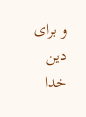و براى دين خدا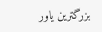بزرگترين ياور